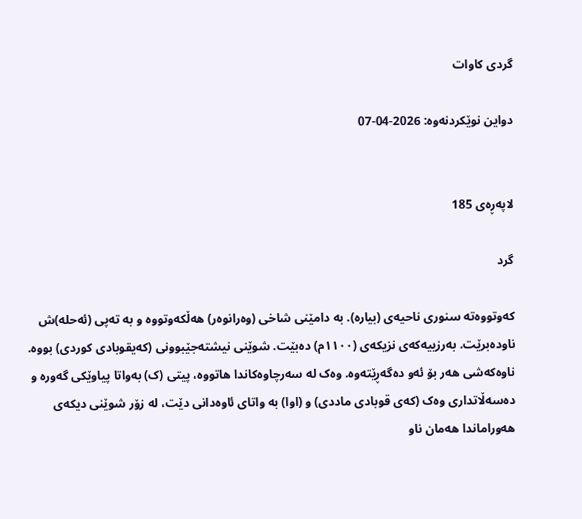گردی کاوات

دواین نوێکردنەوە: 2026-04-07


لاپەڕەی 185

گرد

کەوتووەتە سنوری ناحیەی (بیارە). بە دامێنی شاخی (وەرانوەر) هەڵکەوتووە و بە تەپی (ئەحلە)ش ناودەبرێت. بەرزییەکەی نزیکەی (١١٠٠م) دەبێت. شوێنی نیشتەجێبوونی (کەیقوبادی کوردی) بووە. ناوەکەشی هەر بۆ ئەو دەگەڕێتەوە. وەک لە سەرچاوەکاندا هاتووە، پیتی (ک) بەواتا پیاوێکی گەورە و دەسەڵاتداری وەک (کەی قوبادی ماددی) و (اوا) بە واتای ئاوەدانی دێت، لە زۆر شوێنی دیکەی هەوراماندا هەمان ناو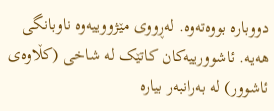دووبارە بووەتەوە. لەڕووی مێژووییەوە ناوبانگی هەیە. ئاشوورییەکان کاتێک لە شاخی (کڵاوەی ئاشوور) لە بەرانبەر بیارە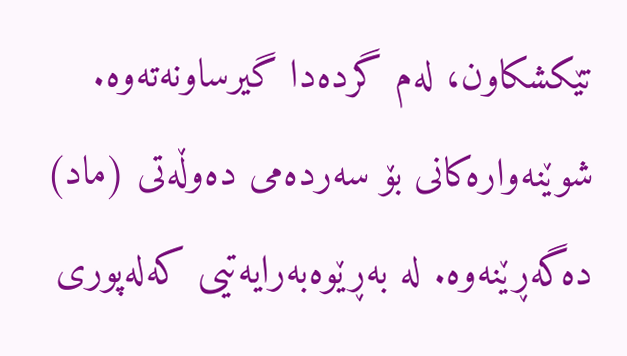تێکشکاون، لەم گردەدا گیرساونەتەوە. شوێنەوارەکانی بۆ سەردەمی دەوڵەتی (ماد) دەگەڕێنەوە. لە بەڕێوەبەرایەتیی کەلەپوری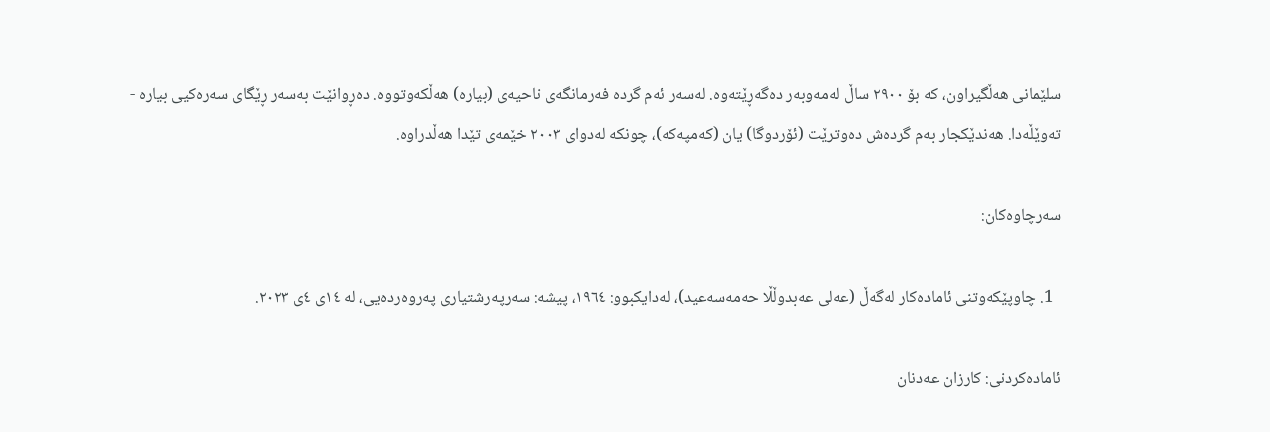سلێمانی هەڵگیراون، کە بۆ ٢٩٠٠ ساڵ لەمەوبەر دەگەڕێتەوە. لەسەر ئەم گردە فەرمانگەی ناحیەی (بیارە) هەڵکەوتووە. دەڕوانێت بەسەر ڕێگای سەرەکیی بیارە - تەوێڵەدا. هەندێکجار بەم گردەش دەوترێت (ئۆردوگا) یان (کەمپەکە)، چونکە لەدوای ٢٠٠٣ خێمەی تێدا هەڵدراوە.

سەرچاوەکان:

  1. چاوپێکەوتنی ئامادەکار لەگەڵ (عەلی عەبدوڵڵا حەمەسەعید)، لەدایکبوو: ١٩٦٤، پیشە: سەرپەرشتیاری پەروەردەیی، لە ١٤ی ٤ی ٢٠٢٣.

ئامادەکردنی: کارزان عەدنان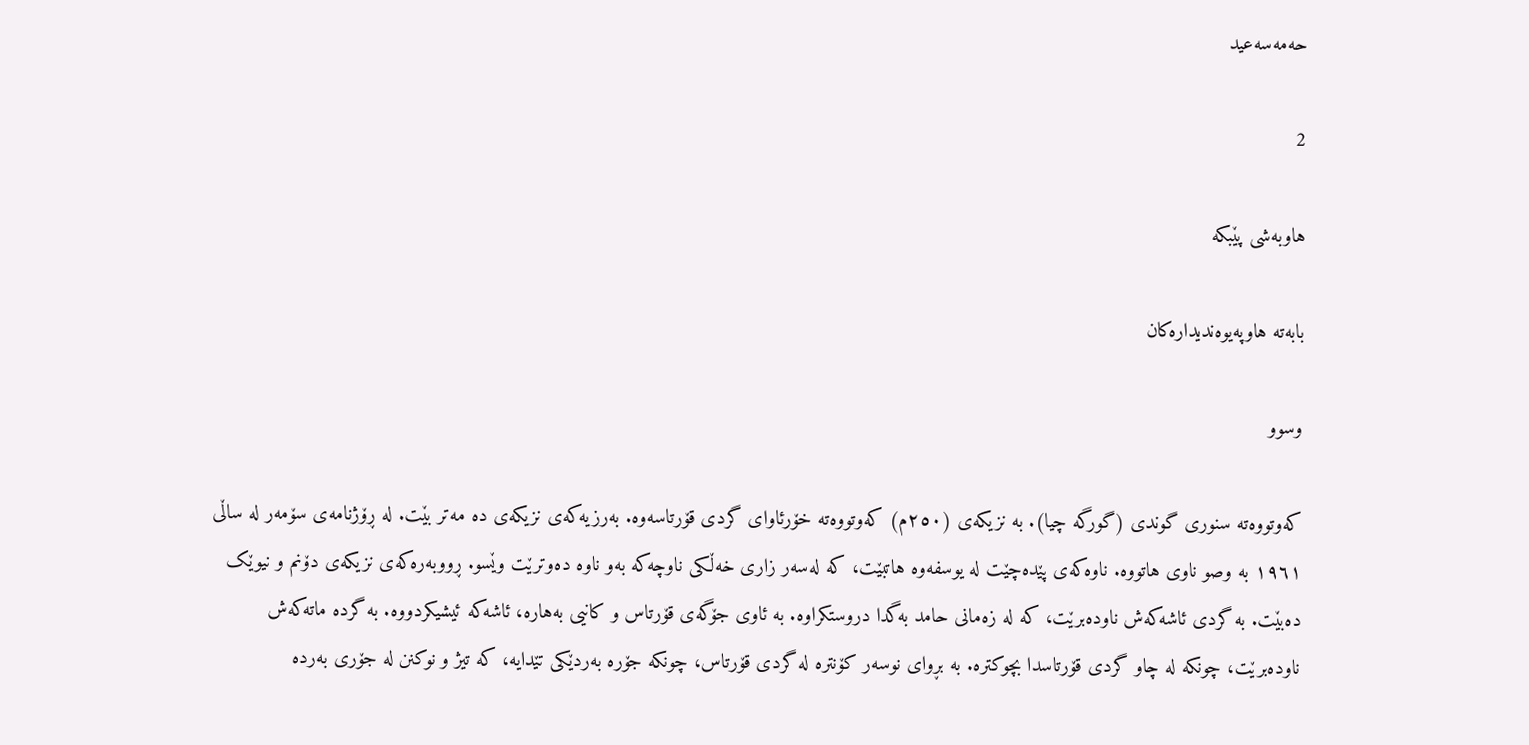حەمەسەعید

2

هاوبەشی پێبکە

بابەتە هاوپەیوەندیدارەکان

وسوو

کەوتووەتە سنوری گوندی (گورگە چیا). بە نزیکەی (٢٥٠م) کەوتووەتە خۆرئاوای گردی قۆرتاسەوە. بەرزیەکەی نزیکەی دە مەتر بێت. لە ڕۆژنامەی سۆمەر لە ساڵی ١٩٦١ بە وصو ناوی هاتووە. ناوەکەی پێدەچێت لە یوسفەوە هاتبێت، کە لەسەر زاری خەڵکی ناوچەکە بەو ناوە دەوترێت وێسو. ڕووبەرەکەی نزیکەی دۆنم و نیوێک دەبێت. بە گردی ئاشەکەش ناودەبرێت، کە لە زەمانی حامد بەگدا دروستکراوە. بە ئاوی جۆگەی قۆرتاس و کانیی بەهارە، ئاشەکە ئیشیکردووە. بە گردە ماتەکەش ناودەبرێت، چونکە لە چاو گردی قۆرتاسدا بچوکترە. بە بڕوای نوسەر کۆنترە لە گردی قۆرتاس، چونکە جۆرە بەردێکی تێدایە، کە تیژ و نوکنن لە جۆری بەردە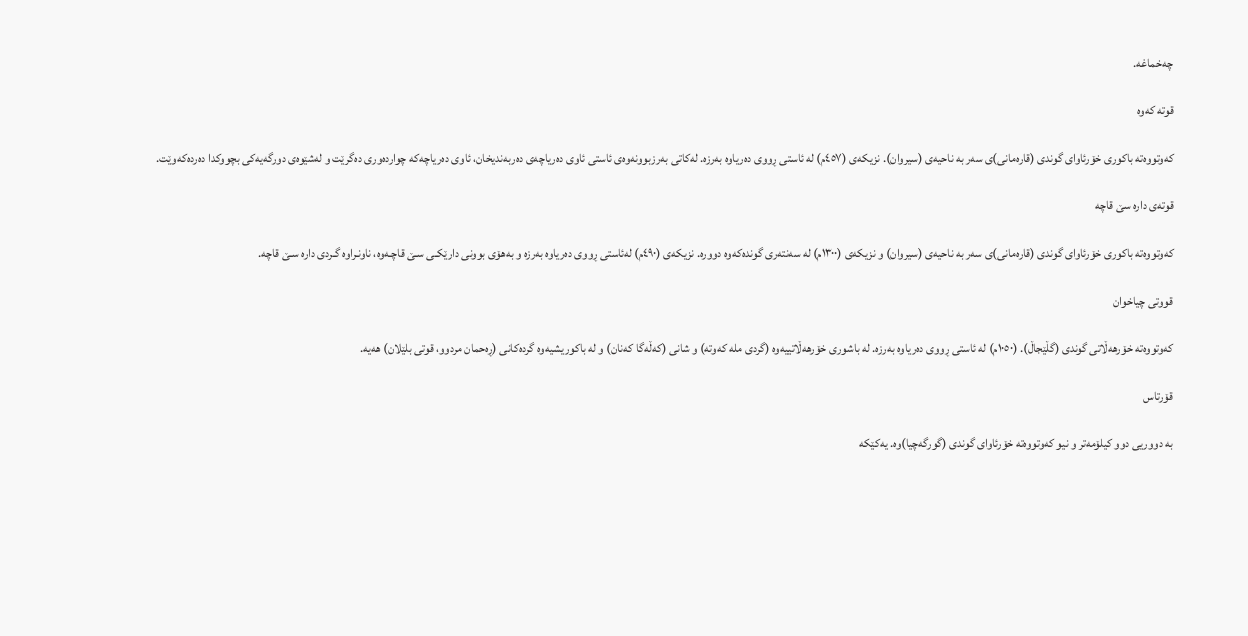چەخماغە.

قوتە کەوە

کەوتووەتە باکورى خۆرئاواى گوندى (قارەمانى)ی سەر بە ناحیەی (سیروان). نزيکەى (٤٥٧م) لە ئاستى ڕووى دەرياوه بەرزە. لەکاتى بەرزبوونەوەى ئاستى ئاوى دەرياچەى دەربەنديخان، ئاوى دەرياچەکە چواردەورى دەگرێت و لەشێوەى دورگەيەکى بچووکدا دەردەکەوێت.

قوتەى دارە سێ قاچە

کەوتووەتە باکورى خۆرئاواى گوندى (قارەمانى)ی سەر بە ناحیە‌ی (سیروان) و نزيکەى (١٣٠٠م) لە سەنتەرى گوندەکەوە دووره. نزيکەى (٤٩٠م) لەئاستى ڕووى دەرياوە بەرزە و بەهۆى بوونى دارێکـى سـێ قاچـەوه،‌ ناونـراوە گـردى دارە سـێ قاچە.

قووتى چياخوان

کەوتووەتە‌ خۆرهەڵاتى گوندی (گڵێجاڵ). (١٠٥٠م) له ‌ئاستى ڕووى دەرياوە بەرزە. لە باشورى خۆرهەڵاتييەوە (گردى ملە کەوته) و شانى (کەڵەگا کەنان) و لە باکوريشيەوە گردەکانى (ڕەحمان مردوو، قوتى بلێلان) هەيە.

قۆرتاس

بە دووریی دوو کیلۆمەتر و نیو کەوتووەتە خۆرئاوای گوندی (گورگەچیا)وە. یەکێکە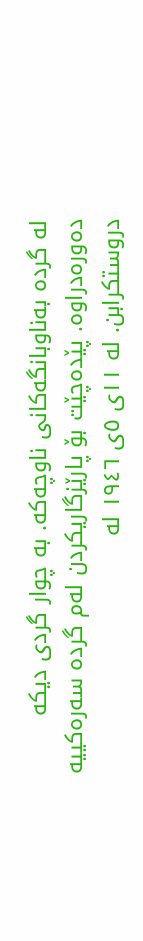لە گردە بەناوبانگەکانی ناوچەکە. بە چوار گردی دیکە دەورەدراوە. پێدەچێت بۆ پارێزگاریکردن لەم گردە سەرەکییە دروستکرابن. لە ١١ی ٥ی ١٩٤٦ لە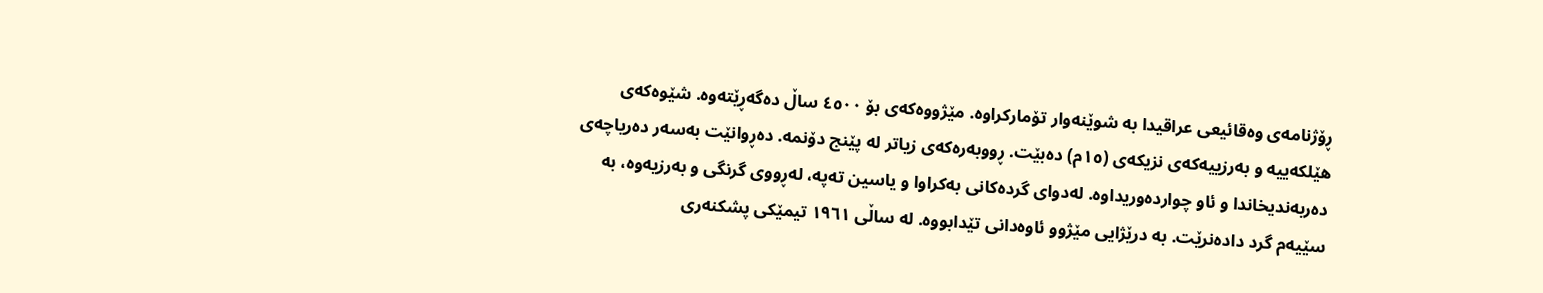ڕۆژنامەی وەقائیعی عراقیدا بە شوێنەوار تۆمارکراوە. مێژووەکەی بۆ ٤٥٠٠ ساڵ دەگەڕێتەوە. شێوەکەی هێلکەییە و بەرزییەکەی نزیکەی (١٥م) دەبێت. ڕووبەرەکەی زیاتر لە پێنج دۆنمە. دەڕوانێت بەسەر دەریاچەی دەربەندیخاندا و ئاو چواردەوریداوە. لەدوای گردەکانی بەکراوا و یاسین تەپە، لەڕووی گرنگی و بەرزیەوە، بە سێیەم گرد دادەنرێت. بە درێژایی مێژوو ئاوەدانی تێدابووە. لە ساڵی ١٩٦١ تیمێکی پشکنەری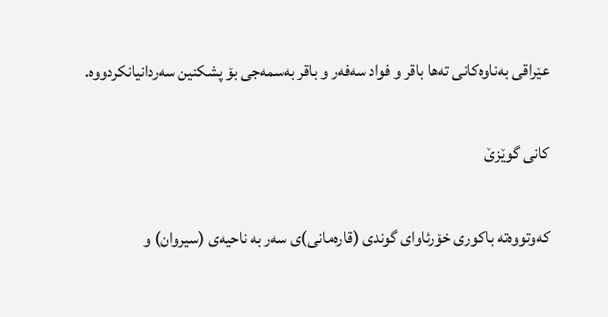عێراقی بەناوەکانی تەها باقر و فواد سەفەر و باقر بەسمەجی بۆ پشکنین سەردانیانکردووە.

کانى گوێزێ

کەوتووەتە باکورى خۆرئاواى گوندى (قارەمانى)ی سەر بە ناحیە‌ی (سیروان) و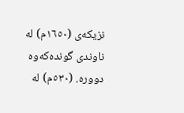نزيکەى (١٦٥٠م) لە ناوندى گوندەکەوە دوورە. (٥٣٠م) لە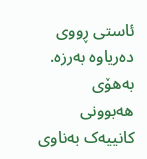ئاستى ڕووى دەرياوه بەرزە. بەهۆى هەبوونى کانيیەک بەناوى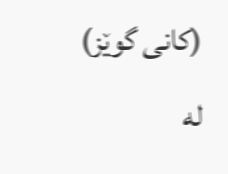(کانى گوێز) لە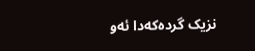نزيک گردەکەدا ئەو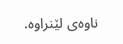ناوەی لێنراوە.